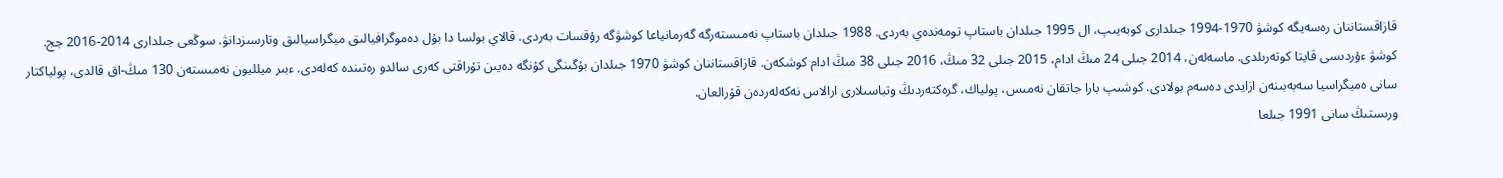قازاقستاننان رەسەيگە كوشۋ 1970-1994 جىلدارى كوبەيىپ، ال 1995 جىلدان باستاپ تومەندەي بەردى. 1988 جىلدان باستاپ نەمىستەرگە گەرمانياعا كوشۋگە رۇقسات بەردى. قالاي بولسا دا بۇل دەموگرافيالىق ميگراسيالىق وتارسىزدانۋ. سوڭعى جىلدارى 2014-2016 جج. كوشۋ ءۇردىسى قايتا كوتەرىلدى. ماسەلەن، 2014 جىلى 24 مىڭ ادام، 2015 جىلى 32 مىڭ، 2016 جىلى 38 مىڭ ادام كوشكەن. قازاقستاننان كوشۋ 1970 جىلدان بۇگىنگى كۇنگە دەيىن تۇراقتى كەرى سالدو رەتىندە كەلەدى. ءبىر ميلليون نەمىستەن 130 مىڭ-اق قالدى، پولياكتار سانى ەميگراسيا سەبەبىنەن ازايدى دەسەم بولادى. كوشىپ بارا جاتقان نەمىس، پولياك، گرەكتەردىڭ وتباسىلارى ارالاس نەكەلەردەن قۇرالعان.
ورىستىڭ سانى 1991 جىلعا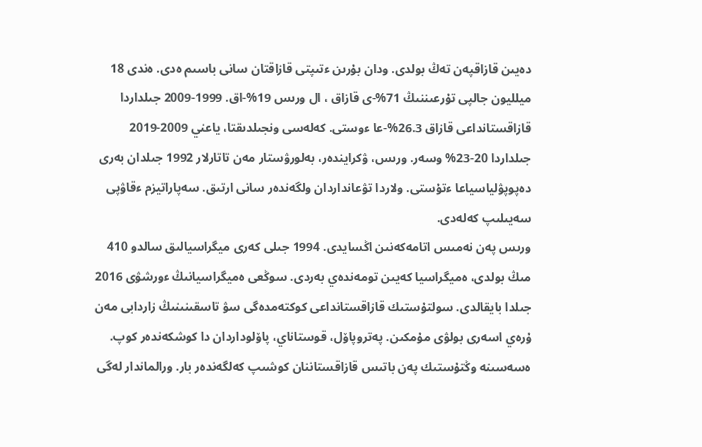دەيىن قازاقپەن تەڭ بولدى. ودان بۇرىن ءتىپتى قازاقتان سانى باسىم ەدى. ەندى 18 ميلليون جالپى تۇرعىننىڭ 71%-ى قازاق ، ال ورىس 19%-اق. 1999-2009 جىلداردا قازاقستانداعى قازاق 26.3%-عا ءوستى. كەلەسى ونجىلدىقتا، ياعني 2009-2019 جىلداردا 20-23% وسەر. ورىس، ۋكرايندەر، بەلورۋستار مەن تاتارلار 1992 جىلدان بەرى دەپوپۋلياسياعا ءتۇستى. ولاردا تۋعانداردان ولگەندەر سانى ارتىق. سەپاراتيزم ءقاۋپى سەيىلىپ كەلەدى.
ورىس پەن نەمىس اتامەكەنىن اڭسايدى. 1994 جىلى كەرى ميگراسيالىق سالدو 410 مىڭ بولدى، ەميگراسيا كەيىن تومەندەي بەردى. سوڭعى ەميگراسيانىڭ ءورشۋى 2016 جىلدا بايقالدى. سولتۇستىك قازاقستانداعى كوكتەمدەگى سۋ تاسقىنىنىڭ زاردابى مەن ۇرەي اسەرى بولۋى مۇمكىن. پەتروپاۆل، قوستاناي، پاۆلوداردان دا كوشكەندەر كوپ. ەسەسىنە وڭتۇستىك پەن باتىس قازاقستاننان كوشىپ كەلگەندەر بار. ورالماندار لەگى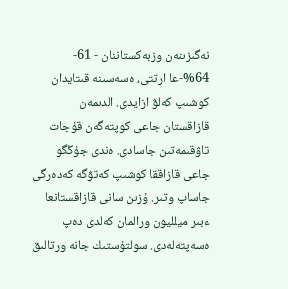نەگىزىنەن وزبەكستاننان - 61- 64%-عا ارتتى، ەسەسىنە قىتايدان كوشىپ كەلۋ ازايدى. الدىمەن قازاقستان جاعى كوپتەگەن قۇجات تاۋقىمەتىن جاسادى. ەندى جۇڭگو جاعى قازاققا كوشىپ كەتۋگە كەدەرگى جاساپ وتىر. ۇزىن سانى قازاقستانعا ءبىر ميلليون ورالمان كەلدى دەپ ەسەپتەلەدى. سولتۇستىك جانە ورتالىق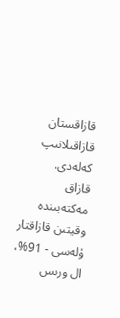قازاقستان قازاقىلانىپ كەلەدى.
قازاق مەكتەبىندە وقيتىن قازاقتار ۇلەسى - 91%، ال ورىس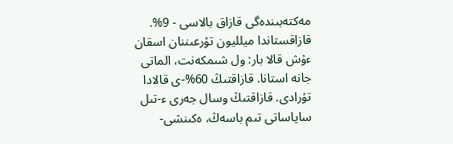مەكتەبىندەگى قازاق بالاسى - 9%. قازاقستاندا ميلليون تۇرعىننان اسقان ءۇش قالا بار: ول شىمكەنت، الماتى جانە استانا. قازاقتىڭ 60%-ى قالادا تۇرادى. قازاقتىڭ وسال جەرى ء-تىل ساياساتى تىم باسەڭ، ەكىنشى-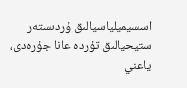اسسيميلياسيالىق ۇردىستەر ستيحيالىق تۇردە عانا جۇرەدى، ياعني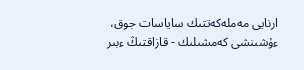ارنايى مەملەكەتتىك ساياسات جوق، ءۇشىنشى كەمشىلىك - قازاقتىڭ ءبىر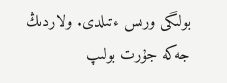بولىگى ورىس ءتىلدى. ولاردىڭ جەكە جۇرت بولىپ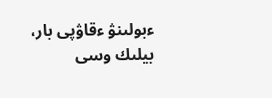ءبولىنۋ ءقاۋپى بار، بيلىك وسى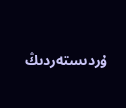ۇردىستەردىڭ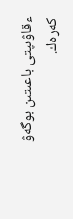ءقاۋىپتى باعىتىن بوگەۋ كەرەك.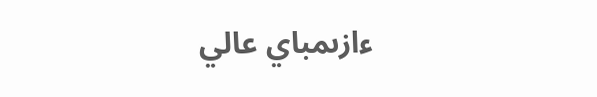ءازىمباي عالي